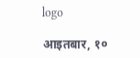logo

आइतबार, १०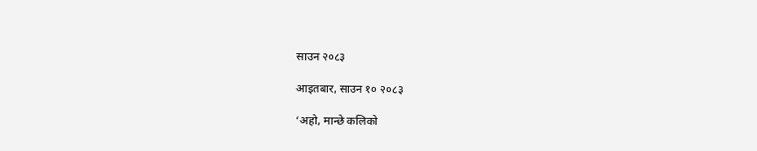साउन २०८३

आइतबार, साउन १० २०८३

‘अहो, मान्छे कलिको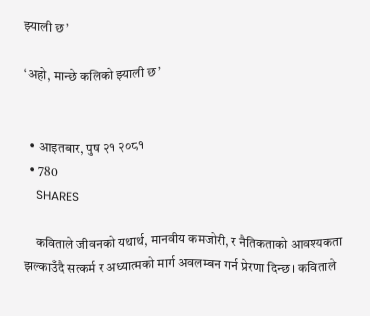झ्याली छ’

‘अहो, मान्छे कलिको झ्याली छ’


  • आइतबार, पुष २१ २०८१
  • 780
    SHARES

    कविताले जीवनको यथार्थ, मानवीय कमजोरी, र नैतिकताको आवश्यकता झल्काउँदै सत्कर्म र अध्यात्मको मार्ग अवलम्बन गर्न प्रेरणा दिन्छ। कविताले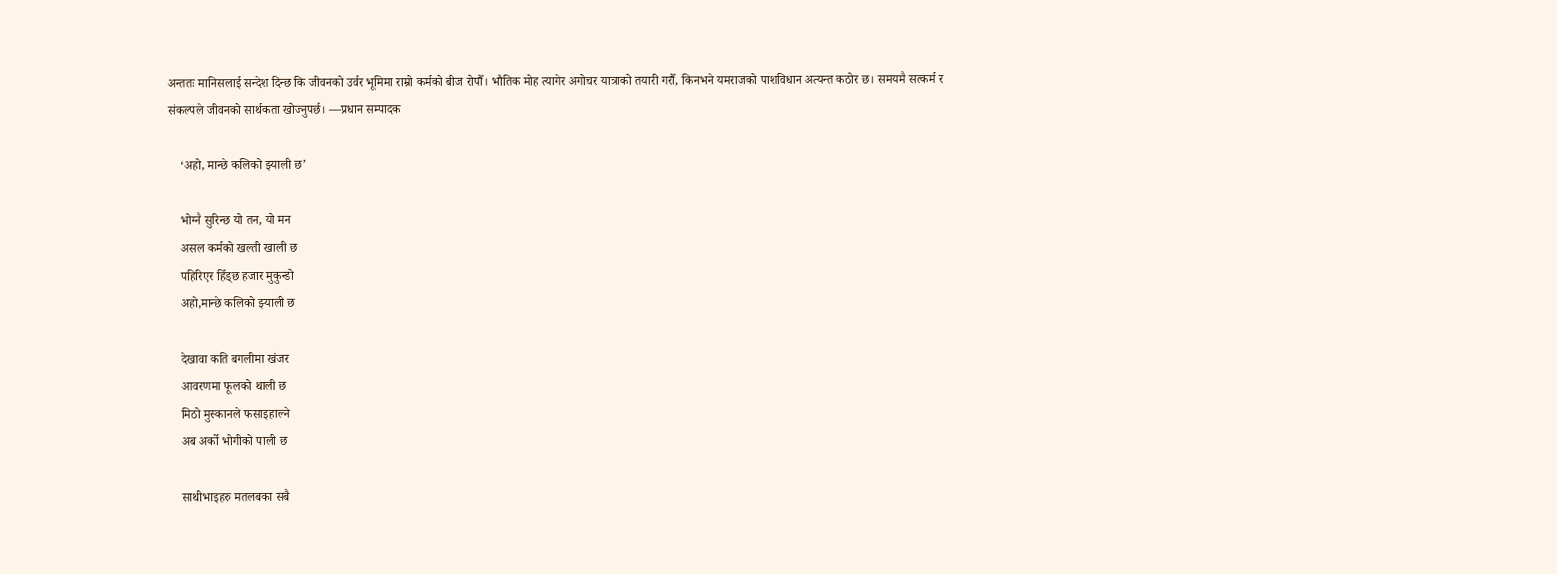अन्ततः मानिसलाई सन्देश दिन्छ कि जीवनको उर्वर भूमिमा राम्रो कर्मको बीज रोपौँ। भौतिक मोह त्यागेर अगोचर यात्राको तयारी गरौँ, किनभने यमराजको पाशविधान अत्यन्त कठोर छ। समयमै सत्कर्म र संकल्पले जीवनको सार्थकता खोज्नुपर्छ। —प्रधान सम्पादक

    ‘अहो, मान्छे कलिको झ्याली छ’

    भोग्नै सुरिन्छ यो तन, यो मन
    असल कर्मको खल्ती खाली छ
    पहिरिएर हिँड्छ हजार मुकुन्डो
    अहो,मान्छे कलिको झ्याली छ

    देखावा कति बगलीमा खंजर
    आवरणमा फूलको थाली छ
    मिठो मुस्कानले फसाइहाल्ने
    अब अर्को भोगीको पाली छ

    साथीभाइहरु मतलबका सबै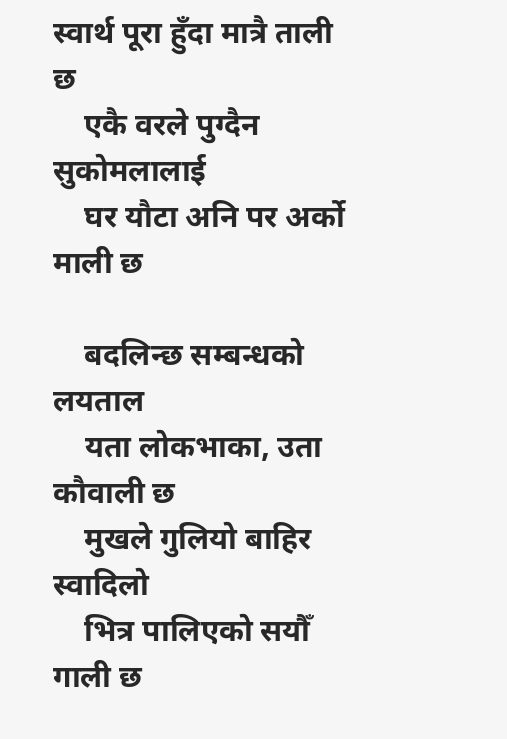स्वार्थ पूरा हुँदा मात्रै ताली छ
    एकै वरले पुग्दैन सुकोमलालाई
    घर यौटा अनि पर अर्को माली छ

    बदलिन्छ सम्बन्धको लयताल
    यता लोकभाका, उता कौवाली छ
    मुखले गुलियो बाहिर स्वादिलो
    भित्र पालिएको सयौँ गाली छ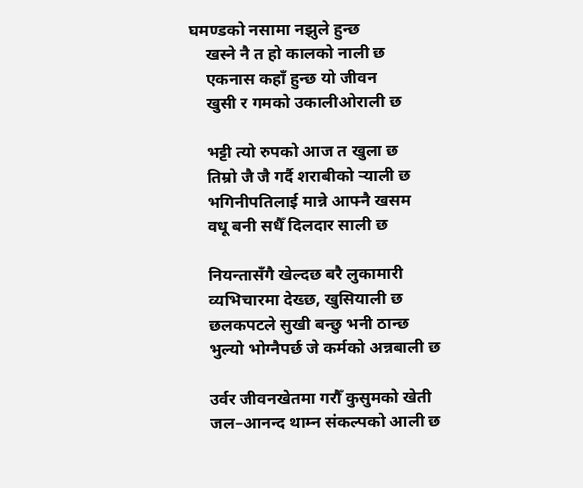घमण्डको नसामा नझुले हुन्छ
    खस्ने नै त हो कालको नाली छ
    एकनास कहाँ हुन्छ यो जीवन
    खुसी र गमको उकालीओराली छ

    भट्टी त्यो रुपको आज त खुला छ
    तिम्रो जै जै गर्दै शराबीको र्‍याली छ
    भगिनीपतिलाई मान्ने आफ्नै खसम
    वधू बनी सधैँ दिलदार साली छ

    नियन्तासँगै खेल्दछ बरै लुकामारी
    व्यभिचारमा देख्छ, खुसियाली छ
    छलकपटले सुखी बन्छु भनी ठान्छ
    भुल्यो भोग्नैपर्छ जे कर्मको अन्नबाली छ

    उर्वर जीवनखेतमा गरौँ कुसुमको खेती
    जल–आनन्द थाम्न संकल्पको आली छ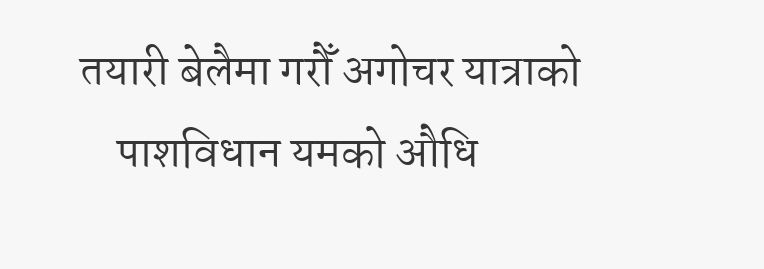तयारी बेलैमा गरौँ अगोचर यात्राको
    पाशविधान यमको औधि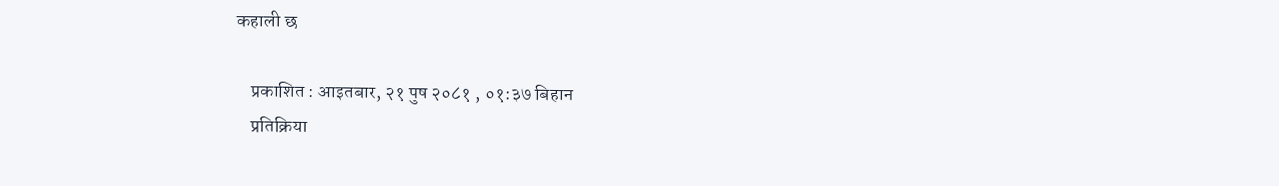कहाली छ

    प्रकाशित : आइतबार, २१ पुष २०८१ , ०१:३७ बिहान
    प्रतिक्रिया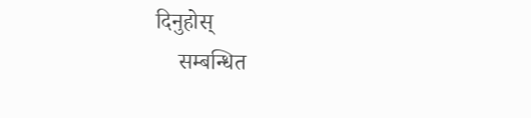दिनुहोस्
    सम्बन्धित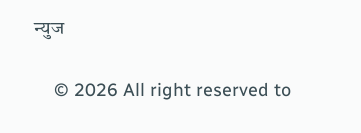न्युज

    © 2026 All right reserved to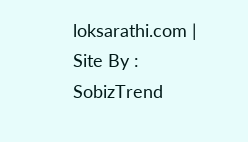loksarathi.com | Site By : SobizTrend